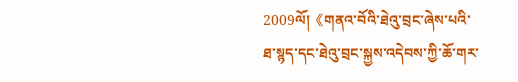2009ལོ།《གནའ་བོའི་ཐེའུ་བྲང་ཞེས་པའི་ཐ་སྙད་དང་ཐེའུ་བྲང་སྐྱས་འདེབས་ཀྱི་ཆོ་གར་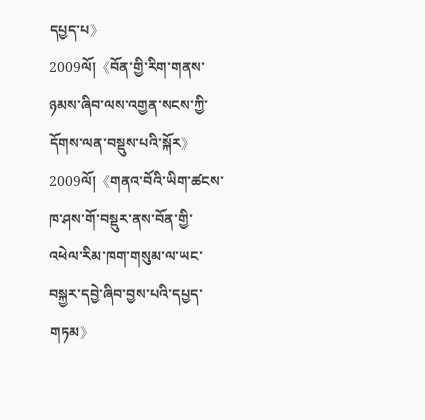དཔྱད་པ》
2009ལོ།《བོན་གྱི་རིག་གནས་ཉམས་ཞིབ་ལས་འགྱན་སངས་ཀྱི་དོགས་ལན་བསྡུས་པའི་སྐོར》
2009ལོ།《གནའ་བོའི་ཡིག་ཚངས་ཁ་ཤས་གོ་བསྡུར་ནས་བོན་གྱི་འཕེལ་རིམ་ཁག་གསུམ་ལ་ཡང་བསྐྱར་དབྱེ་ཞིབ་བྱས་པའི་དཔྱད་གཏམ》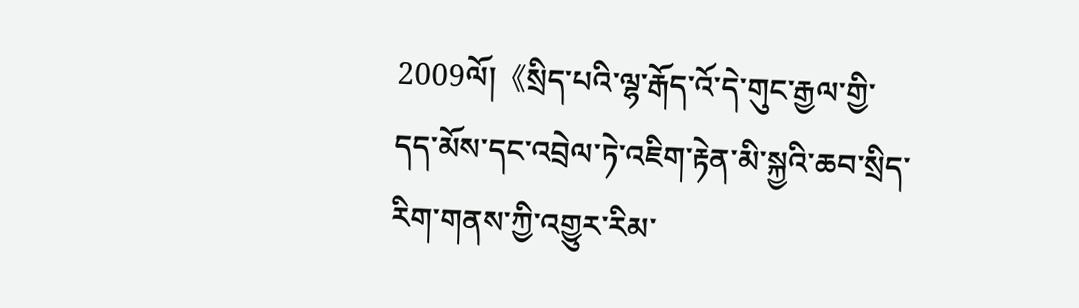2009ལོ།《སྲིད་པའི་ལྷ་རྒོད་འོ་དེ་གུང་རྒྱལ་གྱི་དད་མོས་དང་འབྲེལ་ཏེ་འཇིག་རྟེན་མི་སྐྱའི་ཆབ་སྲིད་རིག་གནས་ཀྱི་འགྱུར་རིམ་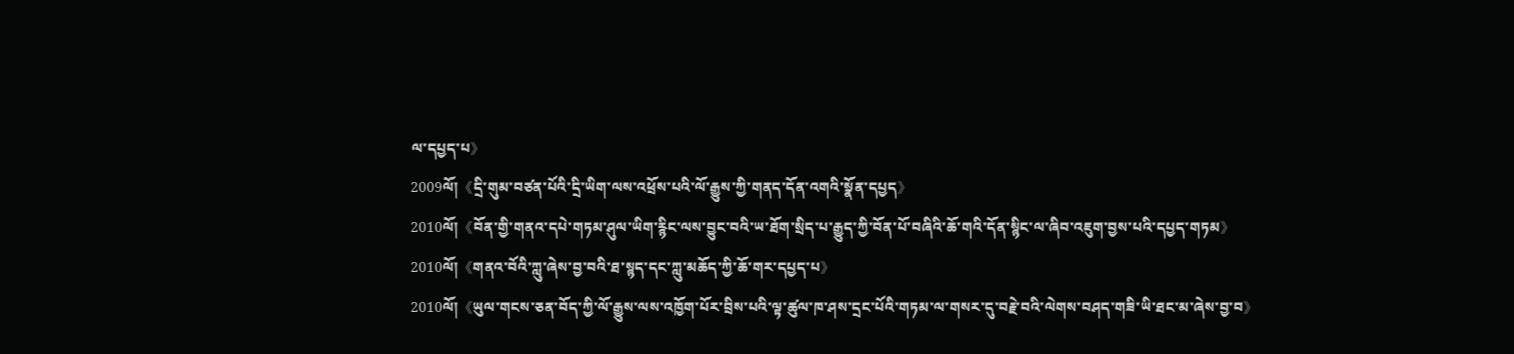ལ་དཔྱད་པ》
2009ལོ།《དྲི་གུམ་བཙན་པོའི་དྲི་ཡིག་ལས་འཕྲོས་པའི་ལོ་རྒྱུས་ཀྱི་གནད་དོན་འགའི་སྣོན་དཔྱད》
2010ལོ།《བོན་གྱི་གནའ་དཔེ་གཏམ་ཤུལ་ཡིག་རྙིང་ལས་བྱུང་བའི་ཡ་ཐོག་སྲིད་པ་རྒྱུད་ཀྱི་བོན་པོ་བཞིའི་ཆོ་གའི་དོན་སྙིང་ལ་ཞིབ་འཇུག་བྱས་པའི་དཔྱད་གཏམ》
2010ལོ།《གནའ་བོའི་ཀླུ་ཞེས་བྱ་བའི་ཐ་སྙད་དང་ཀླུ་མཆོད་ཀྱི་ཆོ་གར་དཔྱད་པ》
2010ལོ།《ཡུལ་གངས་ཅན་བོད་ཀྱི་ལོ་རྒྱུས་ལས་འཁྱོག་པོར་བྲིས་པའི་ལྟ་ཚུལ་ཁ་ཤས་དྲང་པོའི་གཏམ་ལ་གསར་དུ་བརྗེ་བའི་ལེགས་བཤད་གཟི་ཡི་ཐང་མ་ཞེས་བྱ་བ》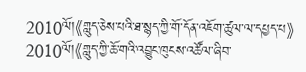2010ལོ།《གླུད་ཅེས་པའི་ཐ་སྙད་ཀྱི་གོ་དོན་འཇོག་ཚུལ་ལ་དཔྱད་པ》
2010ལོ།《གླུད་ཀྱི་ཆོ་གའི་འབྱུང་ཁུངས་འཚོལ་ཞིབ་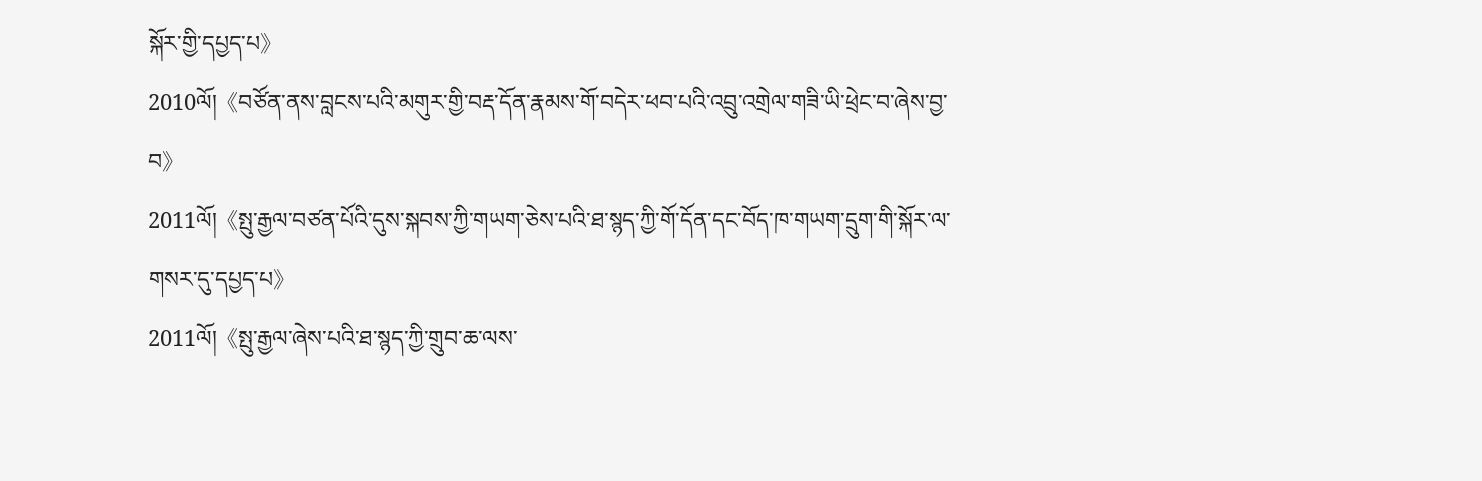སྐོར་གྱི་དཔྱད་པ》
2010ལོ།《བཙོན་ནས་བླངས་པའི་མགུར་གྱི་བརྡ་དོན་རྣམས་གོ་བདེར་ཕབ་པའི་འབྲུ་འགྲེལ་གཟི་ཡི་ཕྲེང་བ་ཞེས་བྱ་བ》
2011ལོ།《སྤུ་རྒྱལ་བཙན་པོའི་དུས་སྐབས་ཀྱི་གཡག་ཅེས་པའི་ཐ་སྙད་ཀྱི་གོ་དོན་དང་བོད་ཁ་གཡག་དྲུག་གི་སྐོར་ལ་གསར་དུ་དཔྱད་པ》
2011ལོ།《སྤུ་རྒྱལ་ཞེས་པའི་ཐ་སྙད་ཀྱི་གྲུབ་ཆ་ལས་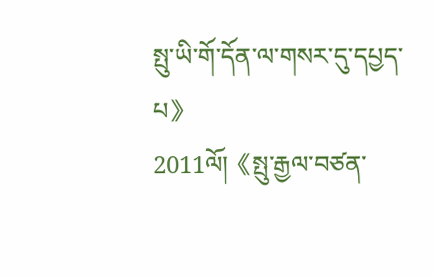སྤུ་ཡི་གོ་དོན་ལ་གསར་དུ་དཔྱད་པ》
2011ལོ།《སྤུ་རྒྱལ་བཙན་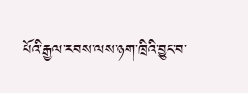པོའི་རྒྱལ་རབས་ལས་ཉག་ཁྲིའི་བྱུང་བ་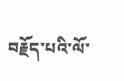བརྗོད་པའི་ལོ་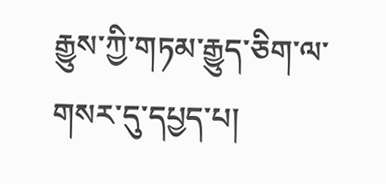རྒྱུས་ཀྱི་གཏམ་རྒྱུད་ཅིག་ལ་གསར་དུ་དཔྱད་པ།